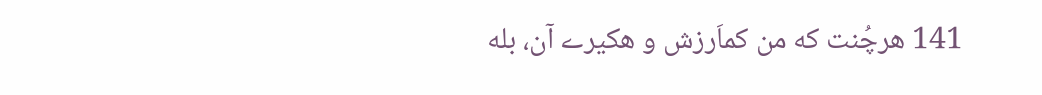141 هرچُنت که من کماَرزش و هکیرے آن، بله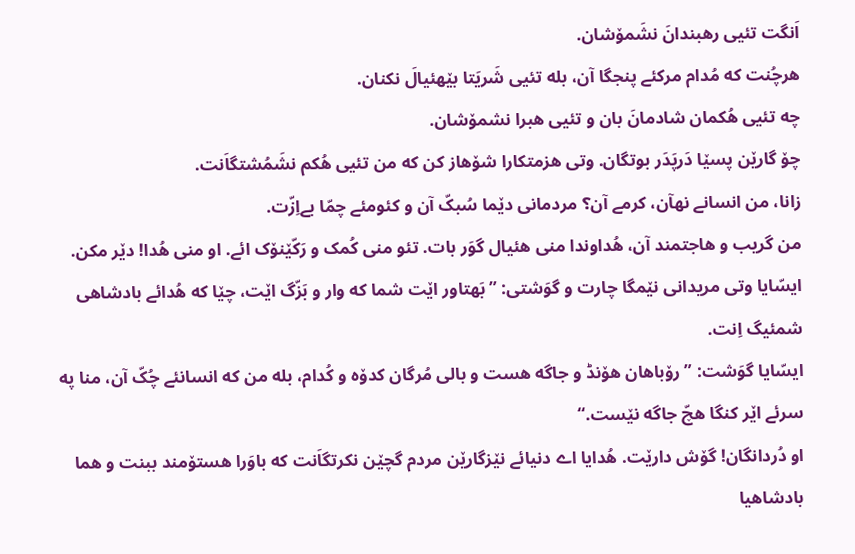اَنگت تئیی رهبندانَ نشَمۆشان.
هرچُنت که مُدام مرکئے پنجگا آن، بله تئیی شَریَتا بێهئیالَ نکنان.
چه تئیی هُکمان شادمانَ بان و تئیی هبرا نشمۆشان.
چۆ گارێن پسێا دَرپَدَر بوتگان. وتی هزمتکارا شۆهاز کن که من تئیی هُکم نشَمُشتگاَنت.
زانا، من انسانے نهآن، کرمے آن؟ مردمانی دێما سُبکّ آن و کئومئے چمّا بےاِزّت.
من گریب و هاجتمند آن، هُداوندا منی هئیال گوَر بات. تئو منی کُمک و رَکّێنۆک ائے. او منی هُدا! دێر مکن.
ایسّایا وتی مریدانی نێمگا چارت و گوَشتی: ”بَهتاور اێت شما که وار و بَزّگ اێت، چێا که هُدائے بادشاهی شمئیگ اِنت.
ایسّایا گوَشت: ”رۆباهان هۆنڈ و جاگه هست و بالی مُرگان کدۆه و کُدام، بله من که انسانئے چُکّ آن، منا په سرئے اێر کنگا هچّ جاگه نێست.“
او دُردانگان! گۆش دارێت. هُدایا اے دنیائے نێزگارێن مردم گچێن نکرتگاَنت که باوَرا هستۆمند ببنت و هما بادشاهیا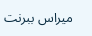میراس ببرنت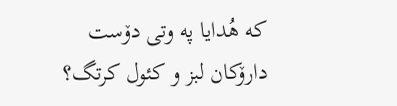که هُدایا په وتی دۆست دارۆکان لبز و کئول کرتگ؟